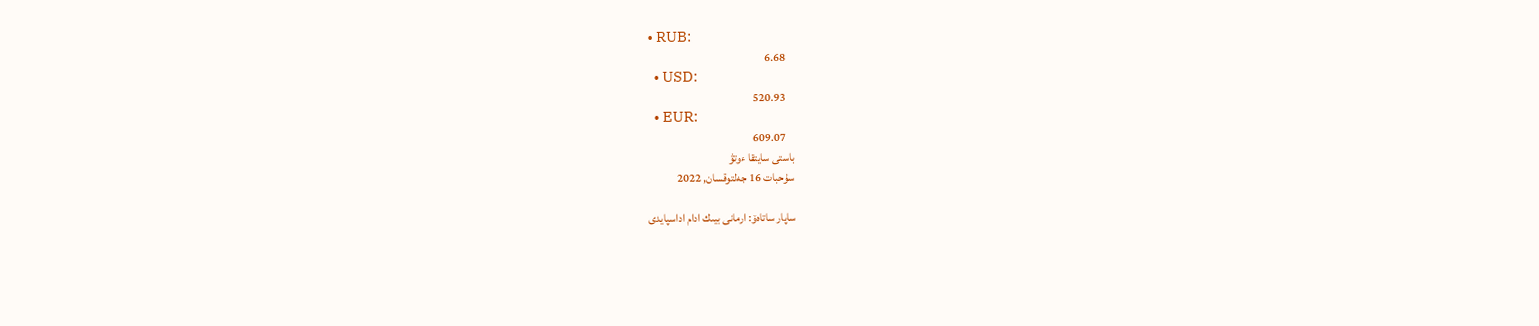• RUB:
    6.68
  • USD:
    520.93
  • EUR:
    609.07
باستى سايتقا ءوتۋ
سۇحبات 16 جەلتوقسان, 2022

ساپار ساتاەۆ: ارمانى بيىك ادام اداسپايدى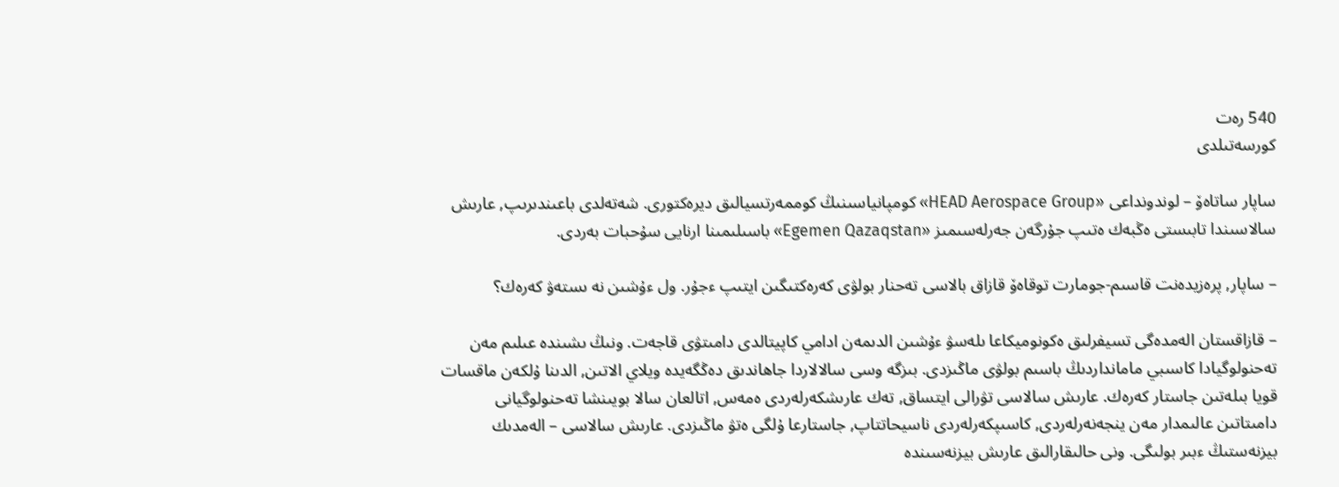540 رەت
كورسەتىلدى

ساپار ساتاەۆ – لوندونداعى «HEAD Aerospace Group» كومپانياسىنىڭ كوممەرتسيالىق ديرەكتورى. شەتەلدى باعىندىرىپ, عارىش سالاسىندا تابىستى ەڭبەك ەتىپ جۇرگەن جەرلەسىمىز «Egemen Qazaqstan» باسىلىمىنا ارنايى سۇحبات بەردى.

– ساپار, پرەزيدەنت قاسىم-جومارت توقاەۆ قازاق بالاسى تەحنار بولۋى كەرەكتىگىن ايتىپ ءجۇر. ول ءۇشىن نە ىستەۋ كەرەك؟

– قازاقستان الەمدەگى تسيفرلىق ەكونوميكاعا ىلەسۋ ءۇشىن الدىمەن ادامي كاپيتالدى دامىتۋى قاجەت. ونىڭ ىشىندە عىلىم مەن تەحنولوگيادا كاسىبي مامانداردىڭ باسىم بولۋى ماڭىزدى. بىزگە وسى سالالاردا جاھاندىق دەڭگەيدە ويلاي الاتىن, الدىنا ۇلكەن ماقسات قويا بىلەتىن جاستار كەرەك. عارىش سالاسى تۋرالى ايتساق, تەك عارىشكەرلەردى ەمەس, اتالعان سالا بويىنشا تەحنولوگيانى دامىتاتىن عالىمدار مەن ينجەنەرلەردى, كاسىپكەرلەردى ناسيحاتتاپ, جاستارعا ۇلگى ەتۋ ماڭىزدى. عارىش سالاسى – الەمدىك بيزنەستىڭ ءبىر بولىگى. ونى حالىقارالىق عارىش بيزنەسىندە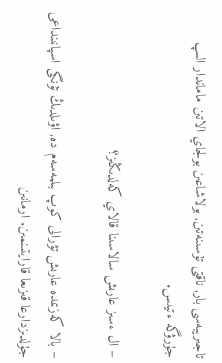تاجىريبەسى بار, ناقتى تۇسىنەتىن, بولاشاعىن بولجاي الاتىن ماماندار الىپ جۇرۋگە ءتيىس.

– ال ءسىز عارىش سالاسىنا قالاي كەلدىڭىز؟

– بالا كەزىمدە عارىش تۋرالى كوپ بىلمەسەم دە, اۋىلدىڭ تۇنگى اسپانىنداعى جۇلدىزدارعا قىزىعا قارايتىنمىن. ارمانىن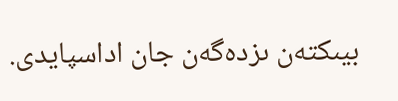بيىكتەن ىزدەگەن جان اداسپايدى.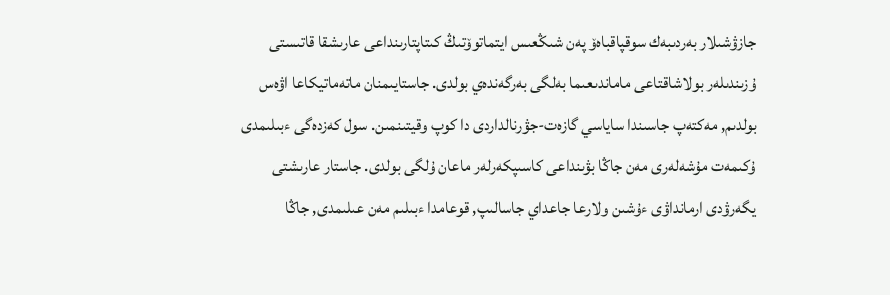جازۋشىلار بەردىبەك سوقپاقباەۆ پەن شىڭعىس ايتماتوۆتىڭ كىتاپتارىنداعى عارىشقا قاتىستى ۇزىندىلەر بولاشاقتاعى ماماندىعىما بەلگى بەرگەندەي بولدى. جاستايىمنان ماتەماتيكاعا اۋەس بولدىم, مەكتەپ جاسىندا ساياسي گازەت-جۋرنالداردى دا كوپ وقيتىنمىن. سول كەزدەگى ءبىلىمدى ۇكىمەت مۇشەلەرى مەن جاڭا بۋىنداعى كاسىپكەرلەر ماعان ۇلگى بولدى. جاستار عارىشتى يگەرۋدى ارمانداۋى ءۇشىن ولارعا جاعداي جاسالىپ, قوعامدا ءبىلىم مەن عىلىمدى, جاڭا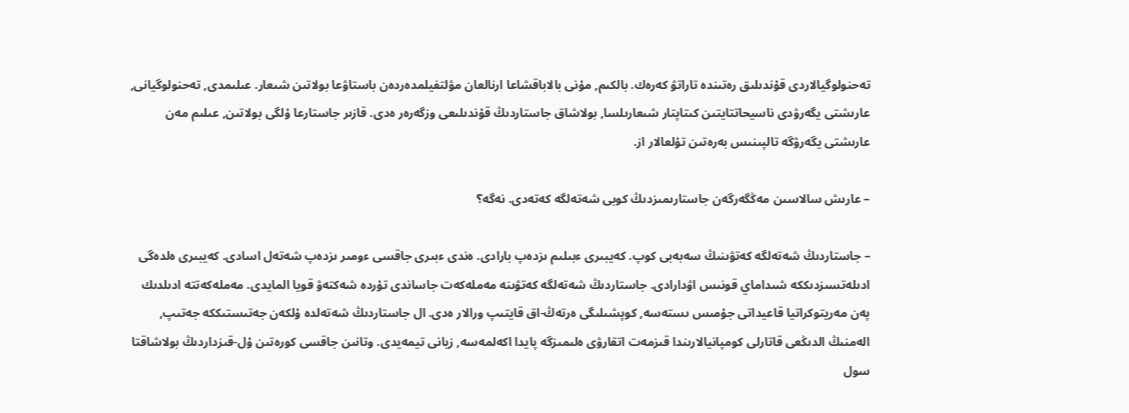تەحنولوگيالاردى قۇندىلىق رەتىندە تاراتۋ كەرەك. بالكىم, مۇنى بالاباقشاعا ارنالعان مۋلتفيلمدەردەن باستاۋعا بولاتىن شىعار. عىلىمدى, تەحنولوگيانى, عارىشتى يگەرۋدى ناسيحاتتايتىن كىتاپتار شىعارىلسا, بولاشاق جاستاردىڭ قۇندىلىعى وزگەرەر ەدى. قازىر جاستارعا ۇلگى بولاتىن, عىلىم مەن عارىشتى يگەرۋگە تالپىنىس بەرەتىن تۇلعالار از.

– عارىش سالاسىن مەڭگەرگەن جاستارىمىزدىڭ كوبى شەتەلگە كەتەدى. نەگە؟

– جاستاردىڭ شەتەلگە كەتۋىنىڭ سەبەبى كوپ. كەيبىرى ءبىلىم ىزدەپ بارادى. ەندى ءبىرى جاقسى ءومىر ىزدەپ شەتەل اسادى. كەيبىرى ەلدەگى ادىلەتسىزدىككە شىداماي قونىس اۋدارادى. جاستاردىڭ شەتەلگە كەتۋىنە مەملەكەت جاساندى تۇردە شەكتەۋ قويا المايدى. مەملەكەتتە ادىلدىك پەن مەريتوكراتيا قاعيداتى جۇمىس ىستەسە, كوپشىلىگى ەرتەڭ-اق قايتىپ ورالار ەدى. ال جاستاردىڭ شەتەلدە ۇلكەن جەتىستىككە جەتىپ, الەمنىڭ الدىڭعى قاتارلى كومپانيالارىندا قىزمەت اتقارۋى ەلىمىزگە پايدا اكەلمەسە, زيانى تيمەيدى. وتانىن جاقسى كورەتىن ۇل-قىزداردىڭ بولاشاقتا سول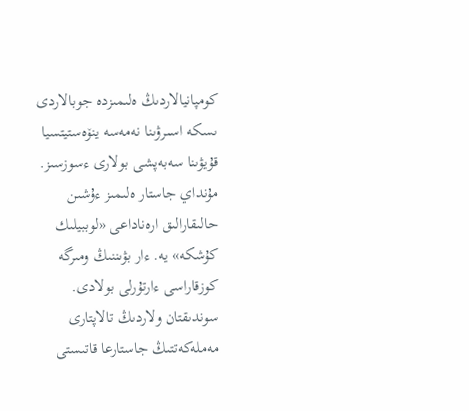كومپانيالاردىڭ ەلىمىزدە جوبالاردى ىسكە اسىرۋىنا نەمەسە ينۆەستيتسيا قۇيۋىنا سەبەپشى بولارى ءسوزسىز. مۇنداي جاستار ەلىمىز ءۇشىن حالىقارالىق ارەناداعى «لوببيلىك كۇشكە» يە. ءار بۋىننىڭ ومىرگە كوزقاراسى ءارتۇرلى بولادى. سوندىقتان ولاردىڭ تالاپتارى مەملەكەتتىڭ جاستارعا قاتىستى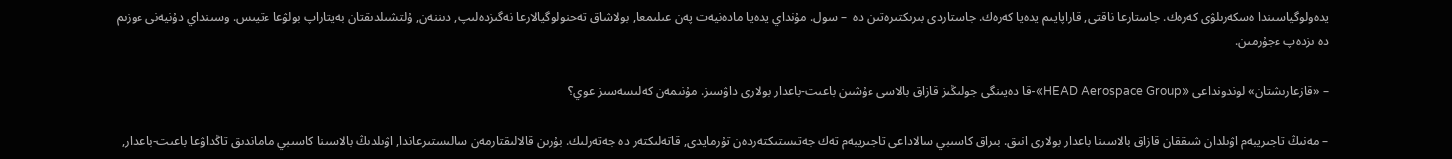يدەولوگياسىندا ەسكەرىلۋى كەرەك. جاستارعا ناقتى, قاراپايىم يدەيا كەرەك. جاستاردى بىرىكتىرەتىن دە  – سول. مۇنداي يدەيا مادەنيەت پەن عىلىمعا, بولاشاق تەحنولوگيالارعا نەگىزدەلىپ, دىننەن, ۇلتشىلدىقتان بەيتاراپ بولۋعا ءتيىس. وسىنداي دۇنيەنى ءوزىم دە ىزدەپ ءجۇرمىن.

– «قازعارىشتان» لوندونداعى «HEAD Aerospace Group»-قا دەيىنگى جولىڭىز قازاق بالاسى ءۇشىن باعىت-باعدار بولارى داۋسىز. مۇنىمەن كەلىسەسىز عوي؟

– مەنىڭ تاجىريبەم اۋىلدان شىققان قازاق بالاسىنا باعدار بولارى انىق. بىراق كاسىبي سالاداعى تاجىريبەم تەك جەتىستىكتەردەن تۇرمايدى, قاتەلىكتەر دە جەتەرلىك. بۇرىن قالالىقتارمەن سالىستىرعاندا, اۋىلدىڭ بالاسىنا كاسىبي ماماندىق تاڭداۋعا باعىت-باعدار,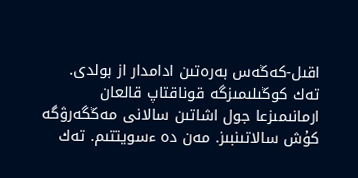اقىل-كەڭەس بەرەتىن ادامدار از بولدى. تەك كوڭىلىمىزگە قوناقتاپ قالعان ارمانىمىزعا جول اشاتىن سالانى مەڭگەرۋگە كۇش سالاتىنبىز. مەن دە ءسويتتىم. تەك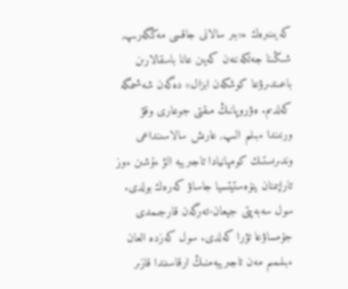كەيىنىرەك ء«بىر سالانى جاقسى مەڭگەرىپ, شىڭىنا جەتكەننەن كەيىن عانا باسقالارىن باعىندىرۋعا كوشكەن ابزال» دەگەن شەشىمگە كەلدىم. ەۋروپانىڭ مىقتى جوعارى وقۋ ورنىندا ءبىلىم الىپ, عارىش سالاسىنداعى وندىرىستىك كومپانيادا تاجىريبە الۋ ءۇشىن ءوز تاراپىمنان ينۆەستيتسيا جاساۋ كەرەك بولدى. سول سەبەپتى جيعان-تەرگەن قارجىمدى جۇمساۋعا تۋرا كەلدى. سول كەزدە العان ءبىلىمىم مەن تاجىريبەمنىڭ ارقاسىندا قازىر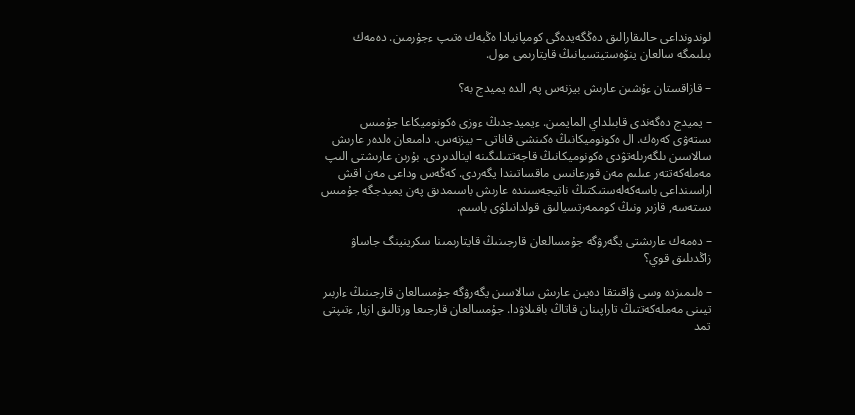لوندونداعى حالىقارالىق دەڭگەيدەگى كومپانيادا ەڭبەك ەتىپ ءجۇرمىن. دەمەك بىلىمگە سالعان ينۆەستيتسيانىڭ قايتارىمى مول.

– قازاقستان ءۇشىن عارىش بيزنەس پە, الدە يميدج بە؟

– يميدج دەگەندى قابىلداي المايمىن. ءيميدجدىڭ ءوزى ەكونوميكاعا جۇمىس ىستەۋى كەرەك. ال ەكونوميكانىڭ ەكىنشى قاناتى – بيزنەس. دامىعان ەلدەر عارىش سالاسىن ىلگەرىلەتۋدى ەكونوميكانىڭ قاجەتتىلىگىنە اينالدىردى. بۇرىن عارىشتى الىپ مەملەكەتتەر عىلىم مەن قورعانىس ماقساتىندا يگەردى. كەڭەس وداعى مەن اقش اراسىنداعى باسەكەلەستىكتىڭ ناتيجەسىندە عارىش باسىمدىق پەن يميدجگە جۇمىس ىستەسە, قازىر ونىڭ كوممەرتسيالىق قولدانىلۋى باسىم.

– دەمەك عارىشتى يگەرۋگە جۇمسالعان قارجىنىڭ قايتارىمىنا سكرينينگ جاساۋ زاڭدىلىق قوي؟

– ەلىمىزدە وسى ۋاقىتقا دەيىن عارىش سالاسىن يگەرۋگە جۇمسالعان قارجىنىڭ ءاربىر تيىنى مەملەكەتتىڭ تاراپىنان قاتاڭ باقىلاۋدا. جۇمسالعان قارجىعا ورتالىق ازيا, ءتىپتى تمد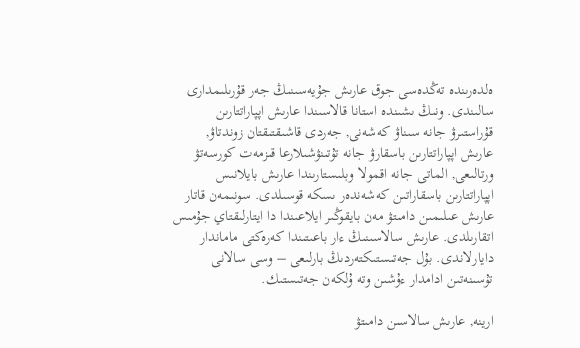ەلدەرىندە تەڭدەسى جوق عارىش جۇيەسىنىڭ جەر قۇرىلىمدارى سالىندى. ونىڭ ىشىندە استانا قالاسىندا عارىش اپپاراتتارىن قۇراستىرۋ جانە سىناۋ كەشەنى, جەردى قاشىقتىقتان زوندتاۋ, عارىش اپپاراتتارىن باسقارۋ جانە تۇتىنۋشىلارعا قىزمەت كورسەتۋ ورتالىعى, الماتى جانە اقمولا وبلىستارىندا عارىش بايلانىس اپپاراتتارىن باسقاراتىن كەشەندەر ىسكە قوسىلدى. سونىمەن قاتار عارىش عىلىمىن دامىتۋ مەن بايقوڭىر ايلاعىندا دا ايتارلىقتاي جۇمىس اتقارىلدى. عارىش سالاسىنىڭ ءار باعىتىندا كەرەكتى ماماندار دايارلاندى. بۇل جەتىستىكتەردىڭ بارلىعى – وسى سالانى تۇسىنەتىن ادامدار ءۇشىن وتە ۇلكەن جەتىستىك.

ارينە, عارىش سالاسىن دامىتۋ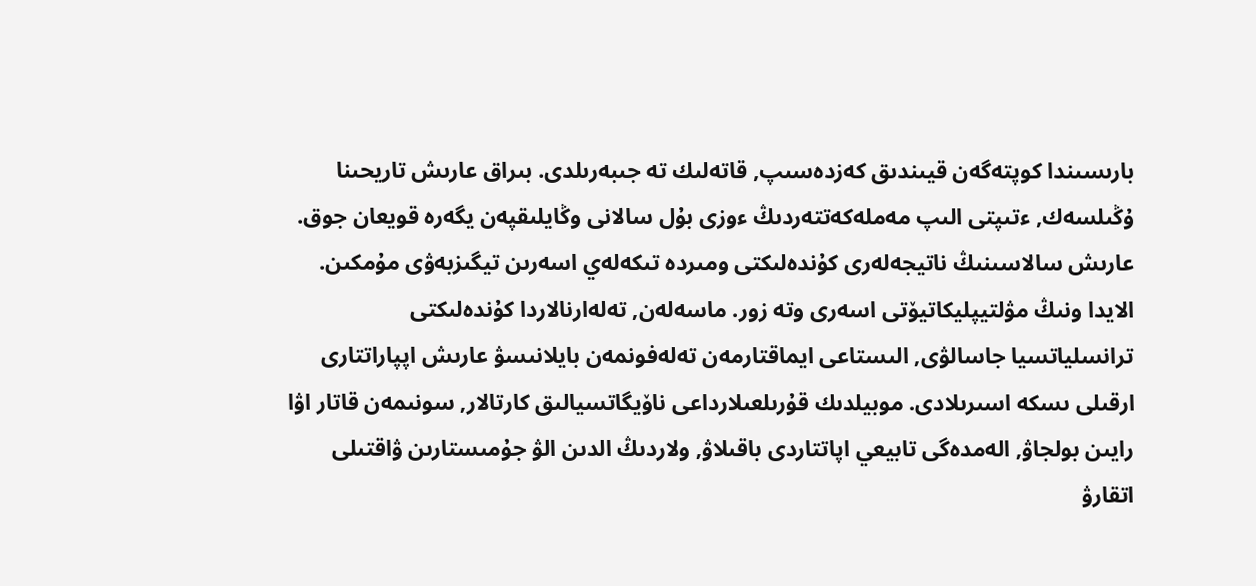بارىسىندا كوپتەگەن قيىندىق كەزدەسىپ, قاتەلىك تە جىبەرىلدى. بىراق عارىش تاريحىنا ۇڭىلسەك, ءتىپتى الىپ مەملەكەتتەردىڭ ءوزى بۇل سالانى وڭايلىقپەن يگەرە قويعان جوق. عارىش سالاسىنىڭ ناتيجەلەرى كۇندەلىكتى ومىردە تىكەلەي اسەرىن تيگىزبەۋى مۇمكىن. الايدا ونىڭ مۋلتيپليكاتيۆتى اسەرى وتە زور. ماسەلەن, تەلەارنالاردا كۇندەلىكتى ترانسلياتسيا جاسالۋى, الىستاعى ايماقتارمەن تەلەفونمەن بايلانىسۋ عارىش اپپاراتتارى ارقىلى ىسكە اسىرىلادى. موبيلدىك قۇرىلعىلارداعى ناۆيگاتسيالىق كارتالار, سونىمەن قاتار اۋا رايىن بولجاۋ, الەمدەگى تابيعي اپاتتاردى باقىلاۋ, ولاردىڭ الدىن الۋ جۇمىستارىن ۋاقتىلى اتقارۋ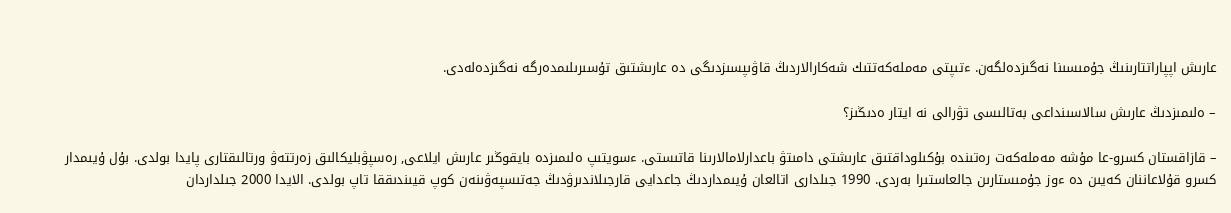عارىش اپپاراتتارىنىڭ جۇمىسىنا نەگىزدەلگەن. ءتىپتى مەملەكەتتىك شەكارالاردىڭ قاۋىپسىزدىگى دە عارىشتىق تۇسىرىلىمدەرگە نەگىزدەلەدى.

– ەلىمىزدىڭ عارىش سالاسىنداعى بەتالىسى تۋرالى نە ايتار ەدىڭىز؟

– قازاقستان كسرو-عا مۇشە مەملەكەت رەتىندە بۇكىلوداقتىق عارىشتى دامىتۋ باعدارلامالارىنا قاتىستى. ءسويتىپ ەلىمىزدە بايقوڭىر عارىش ايلاعى, رەسپۋبليكالىق زەرتتەۋ ورتالىقتارى پايدا بولدى. بۇل ۇيىمدار كسرو قۇلاعاننان كەيىن دە ءوز جۇمىستارىن جالعاستىرا بەردى. 1990 جىلدارى اتالعان ۇيىمداردىڭ جاعدايى قارجىلاندىرۋدىڭ جەتىسپەۋىنەن كوپ قيىندىققا تاپ بولدى. الايدا 2000 جىلداردان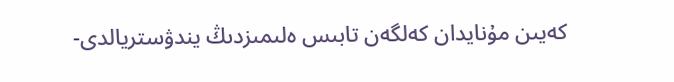كەيىن مۇنايدان كەلگەن تابىس ەلىمىزدىڭ يندۋستريالدى-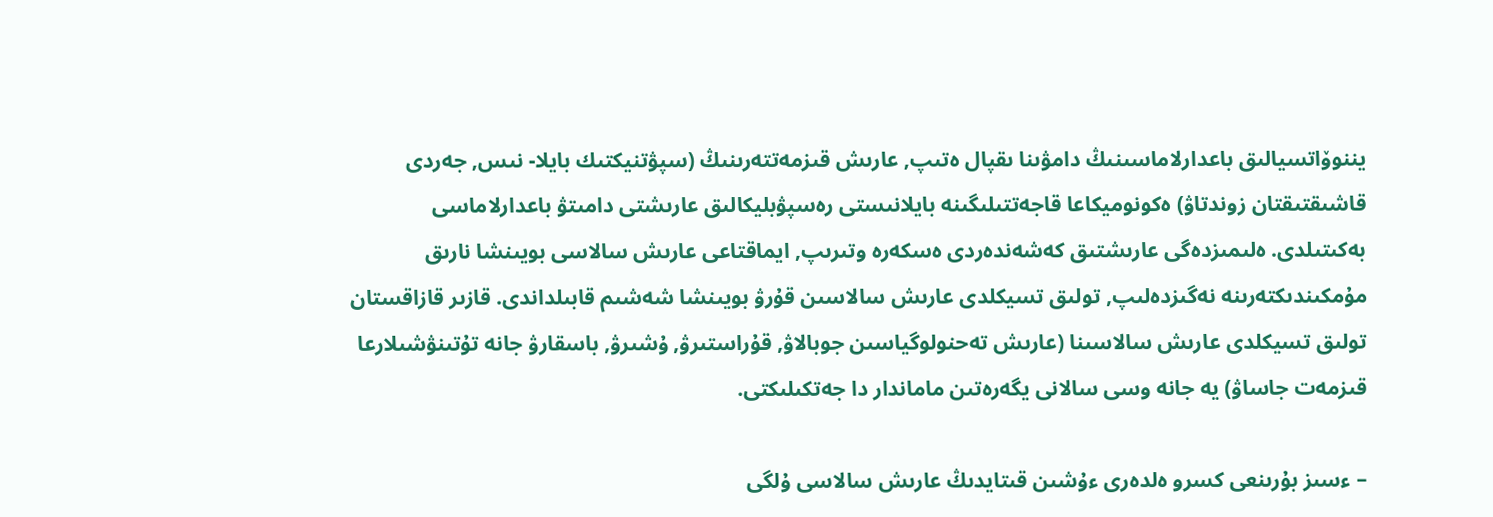يننوۆاتسيالىق باعدارلاماسىنىڭ دامۋىنا ىقپال ەتىپ, عارىش قىزمەتتەرىنىڭ (سپۋتنيكتىك بايلا- نىس, جەردى قاشىقتىقتان زوندتاۋ) ەكونوميكاعا قاجەتتىلىگىنە بايلانىستى رەسپۋبليكالىق عارىشتى دامىتۋ باعدارلاماسى بەكىتىلدى. ەلىمىزدەگى عارىشتىق كەشەندەردى ەسكەرە وتىرىپ, ايماقتاعى عارىش سالاسى بويىنشا نارىق مۇمكىندىكتەرىنە نەگىزدەلىپ, تولىق تسيكلدى عارىش سالاسىن قۇرۋ بويىنشا شەشىم قابىلداندى. قازىر قازاقستان تولىق تسيكلدى عارىش سالاسىنا (عارىش تەحنولوگياسىن جوبالاۋ, قۇراستىرۋ, ۇشىرۋ, باسقارۋ جانە تۇتىنۋشىلارعا قىزمەت جاساۋ) يە جانە وسى سالانى يگەرەتىن ماماندار دا جەتكىلىكتى.

– ءسىز بۇرىنعى كسرو ەلدەرى ءۇشىن قىتايدىڭ عارىش سالاسى ۇلگى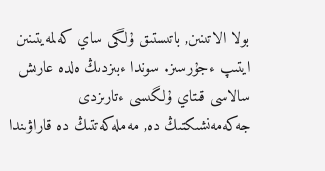بولا الاتىنىن, باتىستىق ۇلگى ساي كەلمەيتىنىن ايتىپ ءجۇرسىز. سوندا ءبىزدىڭ ەلدە عارىش سالاسى قىتاي ۇلگىسى ءتارىزدى جەكەمەنشىكتىڭ دە, مەملەكەتتىڭ دە قاراۋىندا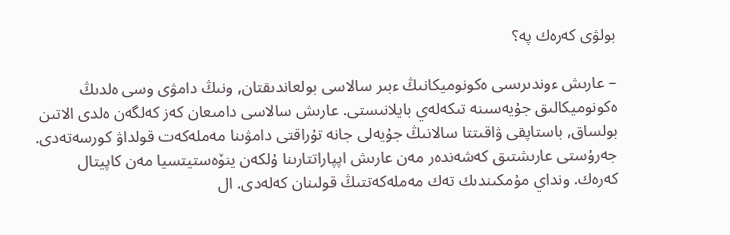بولۋى كەرەك پە؟

– عارىش ءوندىرىسى ەكونوميكانىڭ ءبىر سالاسى بولعاندىقتان, ونىڭ دامۋى وسى ەلدىڭ ەكونوميكالىق جۇيەسىنە تىكەلەي بايلانىستى. عارىش سالاسى دامىعان كەز كەلگەن ەلدى الاتىن بولساق, باستاپقى ۋاقىتتا سالانىڭ جۇيەلى جانە تۇراقتى دامۋىنا مەملەكەت قولداۋ كورسەتەدى. جەرۇستى عارىشتىق كەشەندەر مەن عارىش اپپاراتتارىنا ۇلكەن ينۆەستيتسيا مەن كاپيتال كەرەك. ونداي مۇمكىندىك تەك مەملەكەتتىڭ قولىنان كەلەدى. ال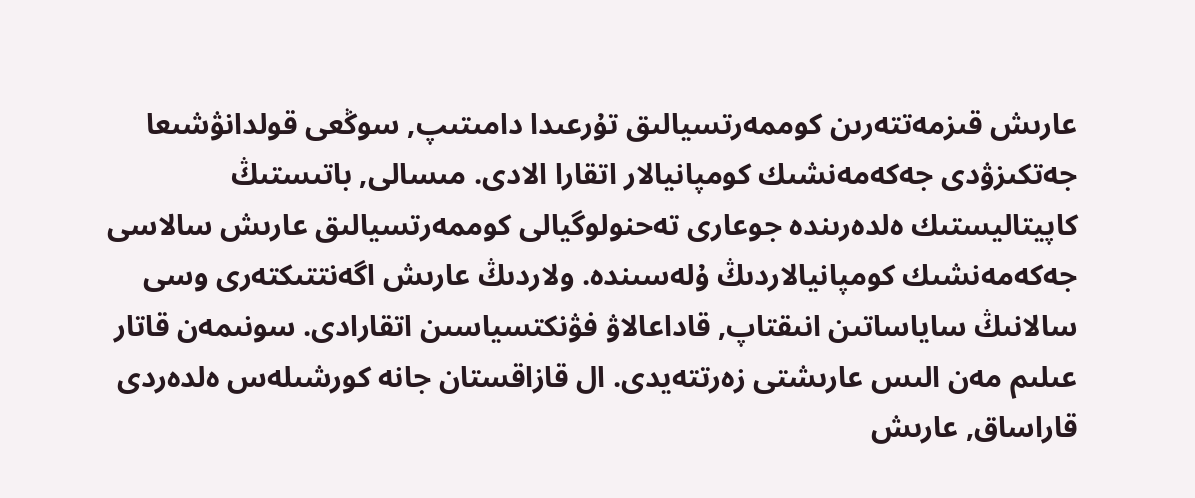عارىش قىزمەتتەرىن كوممەرتسيالىق تۇرعىدا دامىتىپ, سوڭعى قولدانۋشىعا جەتكىزۋدى جەكەمەنشىك كومپانيالار اتقارا الادى. مىسالى, باتىستىڭ كاپيتاليستىك ەلدەرىندە جوعارى تەحنولوگيالى كوممەرتسيالىق عارىش سالاسى جەكەمەنشىك كومپانيالاردىڭ ۇلەسىندە. ولاردىڭ عارىش اگەنتتىكتەرى وسى سالانىڭ ساياساتىن انىقتاپ, قاداعالاۋ فۋنكتسياسىن اتقارادى. سونىمەن قاتار عىلىم مەن الىس عارىشتى زەرتتەيدى. ال قازاقستان جانە كورشىلەس ەلدەردى قاراساق, عارىش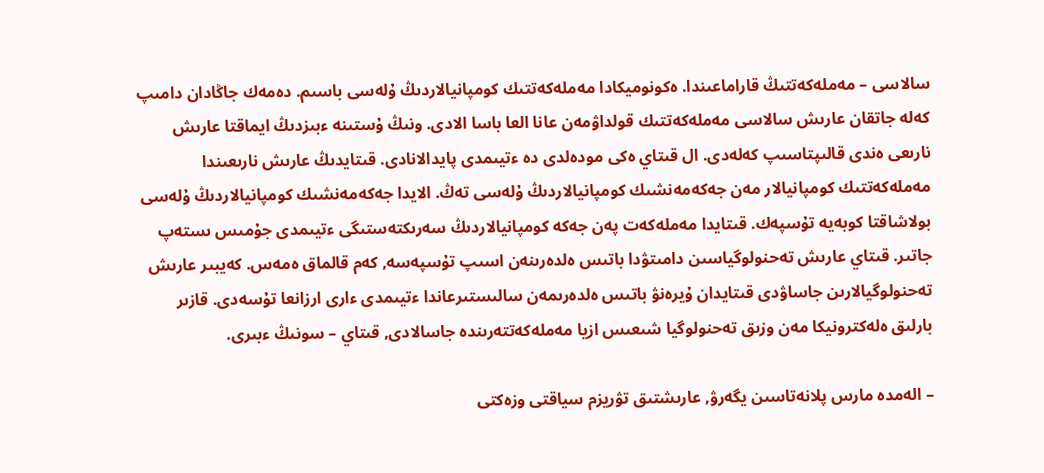سالاسى – مەملەكەتتىڭ قاراماعىندا. ەكونوميكادا مەملەكەتتىك كومپانيالاردىڭ ۇلەسى باسىم. دەمەك جاڭادان دامىپ كەلە جاتقان عارىش سالاسى مەملەكەتتىك قولداۋمەن عانا العا باسا الادى. ونىڭ ۇستىنە ءبىزدىڭ ايماقتا عارىش نارىعى ەندى قالىپتاسىپ كەلەدى. ال قىتاي ەكى مودەلدى دە ءتيىمدى پايدالانادى. قىتايدىڭ عارىش نارىعىندا مەملەكەتتىك كومپانيالار مەن جەكەمەنشىك كومپانيالاردىڭ ۇلەسى تەڭ. الايدا جەكەمەنشىك كومپانيالاردىڭ ۇلەسى بولاشاقتا كوبەيە تۇسپەك. قىتايدا مەملەكەت پەن جەكە كومپانيالاردىڭ سەرىكتەستىگى ءتيىمدى جۇمىس ىستەپ جاتىر. قىتاي عارىش تەحنولوگياسىن دامىتۋدا باتىس ەلدەرىنەن اسىپ تۇسپەسە, كەم قالماق ەمەس. كەيبىر عارىش تەحنولوگيالارىن جاساۋدى قىتايدان ۇيرەنۋ باتىس ەلدەرىمەن سالىستىرعاندا ءتيىمدى ءارى ارزانعا تۇسەدى. قازىر بارلىق ەلەكترونيكا مەن وزىق تەحنولوگيا شىعىس ازيا مەملەكەتتەرىندە جاسالادى, قىتاي – سونىڭ ءبىرى.

– الەمدە مارس پلانەتاسىن يگەرۋ, عارىشتىق تۋريزم سياقتى وزەكتى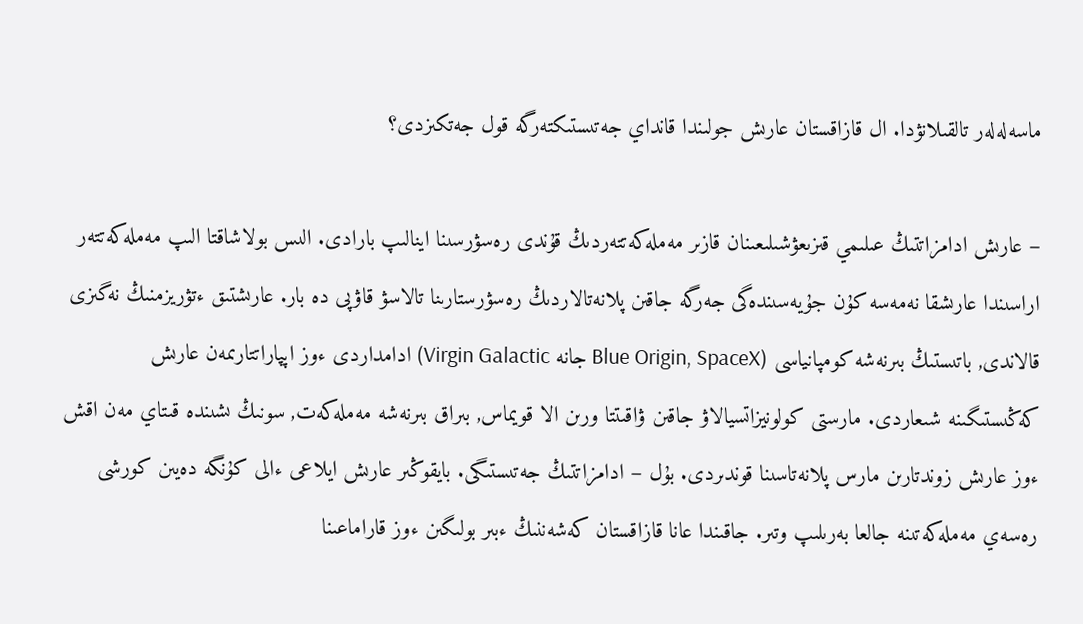ماسەلەلەر تالقىلانۋدا. ال قازاقستان عارىش جولىندا قانداي جەتىستىكتەرگە قول جەتكىزدى؟

– عارىش ادامزاتتىڭ عىلىمي قىزىعۋشىلىعىنان قازىر مەملەكەتتەردىڭ قۇندى رەسۋرسىنا اينالىپ بارادى. الىس بولاشاقتا الىپ مەملەكەتتەر اراسىندا عارىشقا نەمەسە كۇن جۇيەسىندەگى جەرگە جاقىن پلانەتالاردىڭ رەسۋرستارىنا تالاسۋ قاۋپى دە بار. عارىشتىق ءتۋريزمنىڭ نەگىزى قالاندى, باتىستىڭ بىرنەشە كومپانياسى (Blue Origin, SpaceX جانە Virgin Galactic) ادامداردى ءوز اپپاراتتارىمەن عارىش كەڭىستىگىنە شىعاردى. مارستى كولونيزاتسيالاۋ جاقىن ۋاقىتتا ورىن الا قويماس, بىراق بىرنەشە مەملەكەت, سونىڭ ىشىندە قىتاي مەن اقش ءوز عارىش زوندتارىن مارس پلانەتاسىنا قوندىردى. بۇل – ادامزاتتىڭ جەتىستىگى. بايقوڭىر عارىش ايلاعى ءالى كۇنگە دەيىن كورشى رەسەي مەملەكەتىنە جالعا بەرىلىپ وتىر. جاقىندا عانا قازاقستان كەشەننىڭ ءبىر بولىگىن ءوز قاراماعىنا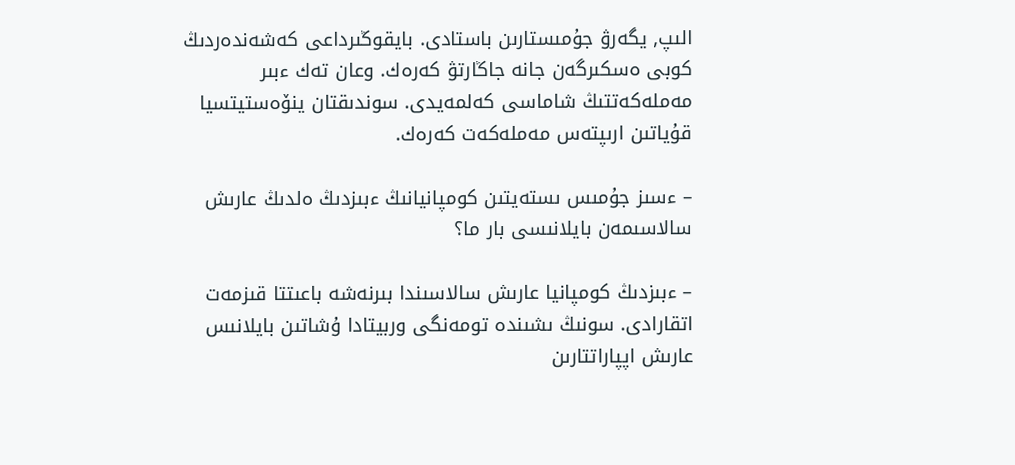الىپ, يگەرۋ جۇمىستارىن باستادى. بايقوڭىرداعى كەشەندەردىڭ كوبى ەسكىرگەن جانە جاڭارتۋ كەرەك. وعان تەك ءبىر مەملەكەتتىڭ شاماسى كەلمەيدى. سوندىقتان ينۆەستيتسيا قۇياتىن ارىپتەس مەملەكەت كەرەك.

– ءسىز جۇمىس ىستەيتىن كومپانيانىڭ ءبىزدىڭ ەلدىڭ عارىش سالاسىمەن بايلانىسى بار ما؟

– ءبىزدىڭ كومپانيا عارىش سالاسىندا بىرنەشە باعىتتا قىزمەت اتقارادى. سونىڭ ىشىندە تومەنگى وربيتادا ۇشاتىن بايلانىس عارىش اپپاراتتارىن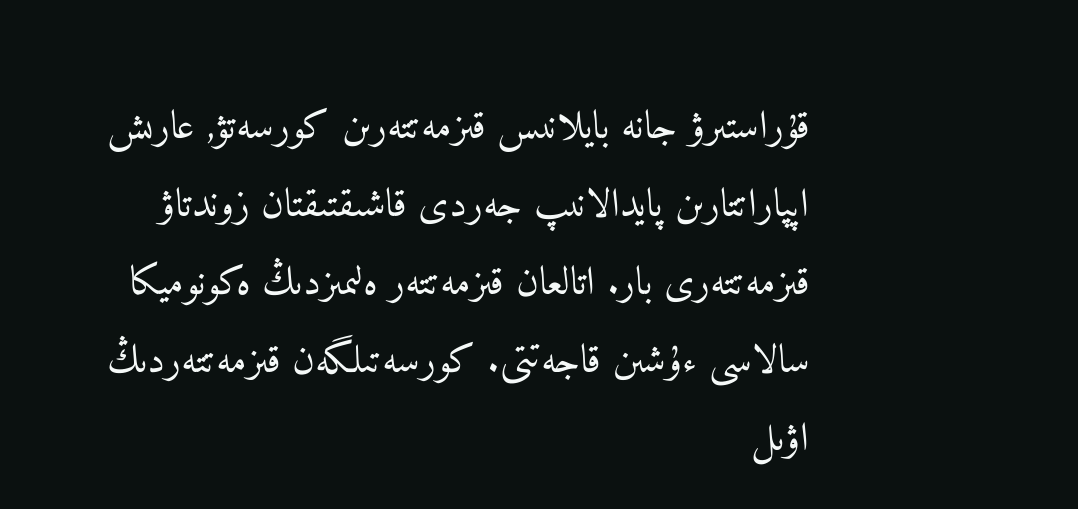قۇراستىرۋ جانە بايلانىس قىزمەتتەرىن كورسەتۋ, عارىش اپپاراتتارىن پايدالانىپ جەردى قاشىقتىقتان زوندتاۋ قىزمەتتەرى بار. اتالعان قىزمەتتەر ەلىمىزدىڭ ەكونوميكا سالاسى ءۇشىن قاجەتتى. كورسەتىلگەن قىزمەتتەردىڭ اۋىل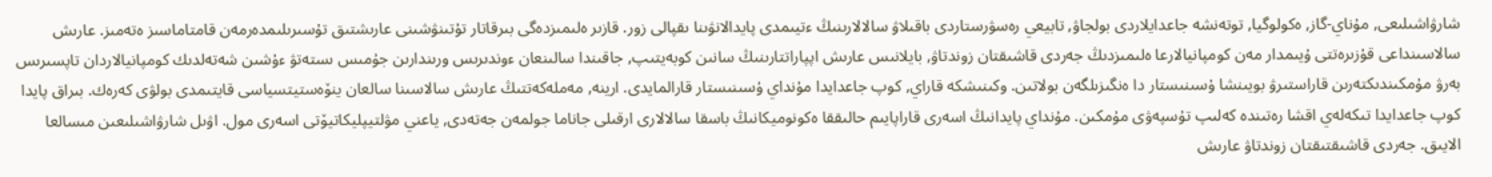شارۋاشىلىعى, مۇناي-گاز, ەكولوگيا, توتەنشە جاعدايلاردى بولجاۋ, تابيعي رەسۋرستاردى باقىلاۋ سالالارىنىڭ ءتيىمدى پايدالانۋىنا ىقپالى زور. قازىر ەلىمىزدەگى بىرقاتار تۇتىنۋشىنى عارىشتىق تۇسىرىلىمدەرمەن قامتاماسىز ەتەمىز. عارىش سالاسىنداعى قۇزىرەتتى ۇيىمدار مەن كومپانيالارعا ەلىمىزدىڭ جەردى قاشىقتان زوندتاۋ, بايلانىس عارىش اپپاراتتارىنىڭ سانىن كوبەيتىپ, جاقىندا سالىنعان ءوندىرىس ورىندارىن جۇمىس ىستەتۋ ءۇشىن شەتەلدىك كومپانيالاردان تاپسىرىس بەرۋ مۇمكىندىكتەرىن قاراستىرۋ بويىنشا ۇسىنىستار دا ەنگىزىلگەن بولاتىن. وكىنىشكە قاراي, كوپ جاعدايدا مۇنداي ۇسىنىستار قارالمايدى. ارينە, مەملەكەتتىڭ عارىش سالاسىنا سالعان ينۆەستيتسياسى قايتىمدى بولۋى كەرەك. بىراق پايدا كوپ جاعدايدا تىكەلەي اقشا رەتىندە كەلىپ تۇسپەۋى مۇمكىن. مۇنداي پايدانىڭ اسەرى قاراپايىم حالىققا ەكونوميكانىڭ باسقا سالالارى ارقىلى جاناما جولمەن جەتەدى, ياعني مۋلتيپليكاتيۆتى اسەرى مول. اۋىل شارۋاشىلىعىن مىسالعا الايىق. جەردى قاشىقتىقتان زوندتاۋ عارىش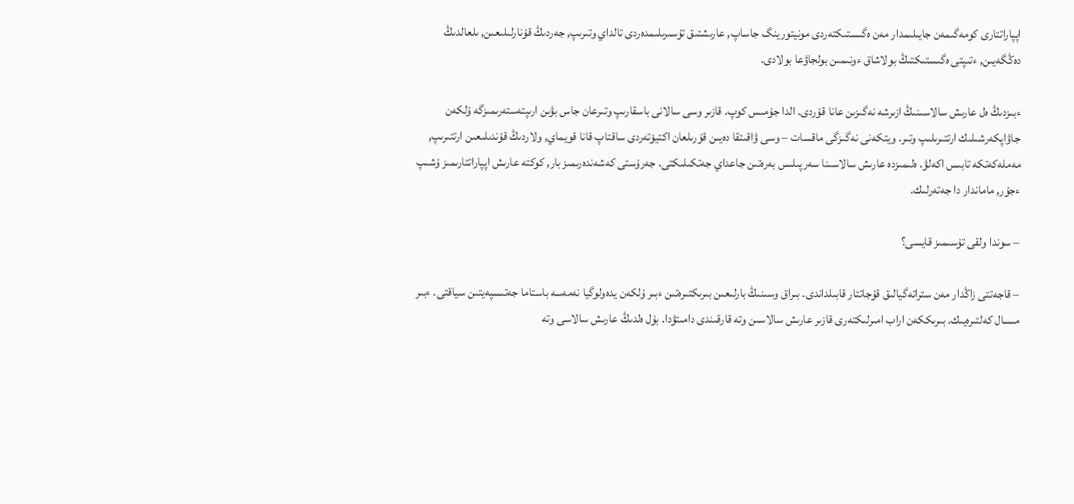اپپاراتتارى كومەگىمەن جايىلىمدار مەن ەگىستىكتەردى مونيتورينگ جاساپ, عارىشتىق تۇسىرىلىمدەردى تالداي وتىرىپ, جەردىڭ قۇنارلىلىعىن, ىلعالدىڭ دەڭگەيىن, ءتىپتى ەگىستىكتىڭ بولاشاق ءونىمىن بولجاۋعا بولادى.

ءبىزدىڭ ەل عارىش سالاسىنىڭ ازىرشە نەگىزىن عانا قۇردى. الدا جۇمىس كوپ. قازىر وسى سالانى باسقارىپ وتىرعان جاس بۋىن ارىپتەستەرىمىزگە ۇلكەن جاۋاپكەرشىلىك ارتتىرىلىپ وتىر. ويتكەنى نەگىزگى ماقسات – وسى ۋاقىتقا دەيىن قۇرىلعان اكتيۆتەردى ساقتاپ قانا قويماي, ولاردىڭ قۇندىلىعىن ارتتىرىپ, مەملەكەتكە تابىس اكەلۋ. ەلىمىزدە عارىش سالاسىنا سەرپىلىس بەرەتىن جاعداي جەتكىلىكتى. جەرۇستى كەشەندەرىمىز بار, كوكتە عارىش اپپاراتتارىمىز ۇشىپ ءجۇر, ماماندار دا جەتەرلىك.

– سوندا ولقى تۇسىمىز قايسى؟

– قاجەتتى زاڭدار مەن ستراتەگيالىق قۇجاتتار قابىلداندى. بىراق وسىنىڭ بارلىعىن بىرىكتىرەتىن ءبىر ۇلكەن يدەولوگيا نەمەسە باستاما جەتىسپەيتىن سياقتى. ءبىر مىسال كەلتىرەيىك. بىرىككەن اراب امىرلىكتەرى قازىر عارىش سالاسىن وتە قارقىندى دامىتۋدا. بۇل ەلدىڭ عارىش سالاسى وتە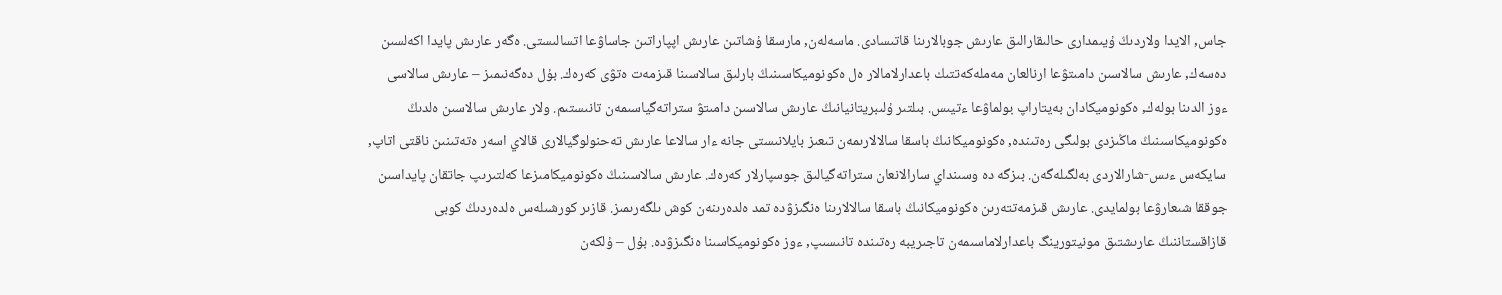جاس, الايدا ولاردىڭ ۇيىمدارى حالىقارالىق عارىش جوبالارىنا قاتىسادى. ماسەلەن, مارسقا ۇشاتىن عارىش اپپاراتىن جاساۋعا اتسالىستى. ەگەر عارىش پايدا اكەلسىن دەسەك, عارىش سالاسىن دامىتۋعا ارنالعان مەملەكەتتىك باعدارلامالار ەل ەكونوميكاسىنىڭ بارلىق سالاسىنا قىزمەت ەتۋى كەرەك. بۇل دەگەنىمىز – عارىش سالاسى ءوز الدىنا بولەك, ەكونوميكادان بەيتاراپ بولماۋعا ءتيىس. بىلتىر ۇلىبريتانيانىڭ عارىش سالاسىن دامىتۋ ستراتەگياسىمەن تانىستىم. ولار عارىش سالاسىن ەلدىڭ ەكونوميكاسىنىڭ ماڭىزدى بولىگى رەتىندە, ەكونوميكانىڭ باسقا سالالارىمەن تىعىز بايلانىستى جانە ءار سالاعا عارىش تەحنولوگيالارى قالاي اسەر ەتەتىنىن ناقتى اتاپ, سايكەس ءىس-شارالاردى بەلگىلەگەن. بىزگە دە وسىنداي سارالانعان ستراتەگيالىق جوسپارلار كەرەك. عارىش سالاسىنىڭ ەكونوميكامىزعا كەلتىرىپ جاتقان پايداسىن جوققا شىعارۋعا بولمايدى. عارىش قىزمەتتەرىن ەكونوميكانىڭ باسقا سالالارىنا ەنگىزۋدە تمد ەلدەرىنەن كوش ىلگەرىمىز. قازىر كورشىلەس ەلدەردىڭ كوبى قازاقستاننىڭ عارىشتىق مونيتورينگ باعدارلاماسىمەن تاجىريبە رەتىندە تانىسىپ, ءوز ەكونوميكاسىنا ەنگىزۋدە. بۇل – ۇلكەن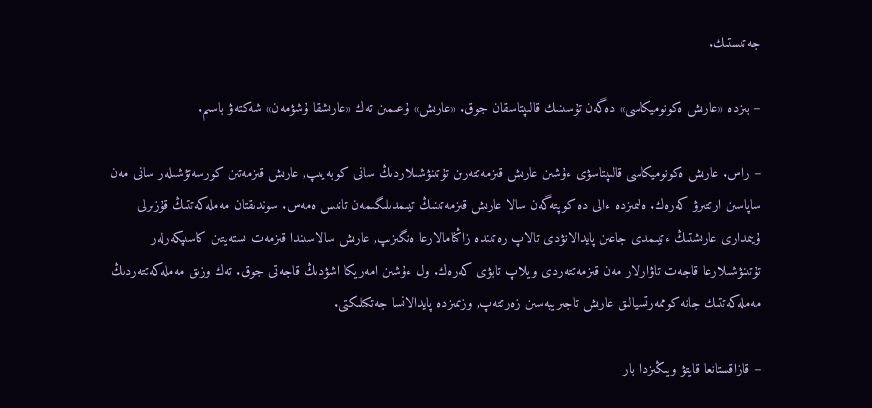جەتىستىك.

– بىزدە «عارىش ەكونوميكاسى» دەگەن تۇسىنىك قالىپتاسقان جوق. «عارىش» ۇعىمىن تەك «عارىشقا ۇشۋمەن» شەكتەۋ باسىم.

– راس. عارىش ەكونوميكاسى قالىپتاسۋى ءۇشىن عارىش قىزمەتتەرىن تۇتىنۋشىلاردىڭ سانى كوبەيىپ, عارىش قىزمەتىن كورسەتۋشىلەر سانى مەن ساپاسىن ارتتىرۋ كەرەك. ەلىمىزدە ءالى دە كوپتەگەن سالا عارىش قىزمەتىنىڭ تيىمدىلىگىمەن تانىس ەمەس. سوندىقتان مەملەكەتتىڭ قۇزىرلى ۇيىمدارى عارىشتىڭ ءتيىمدى جاعىن پايدالانۋدى تالاپ رەتىندە زاڭنامالارعا ەنگىزىپ, عارىش سالاسىندا قىزمەت ىستەيتىن كاسىپكەرلەر تۇتىنۋشىلارعا قاجەت تاۋارلار مەن قىزمەتتەردى ويلاپ تابۋى كەرەك. ول ءۇشىن امەريكا اشۋدىڭ قاجەتى جوق. تەك وزىق مەملەكەتتەردىڭ مەملەكەتتىك جانە كوممەرتسيالىق عارىش تاجىريبەسىن زەرتتەپ, وزىمىزدە پايدالانسا جەتكىلىكتى.

– قازاقستانعا قايتۋ ويىڭىزدا بار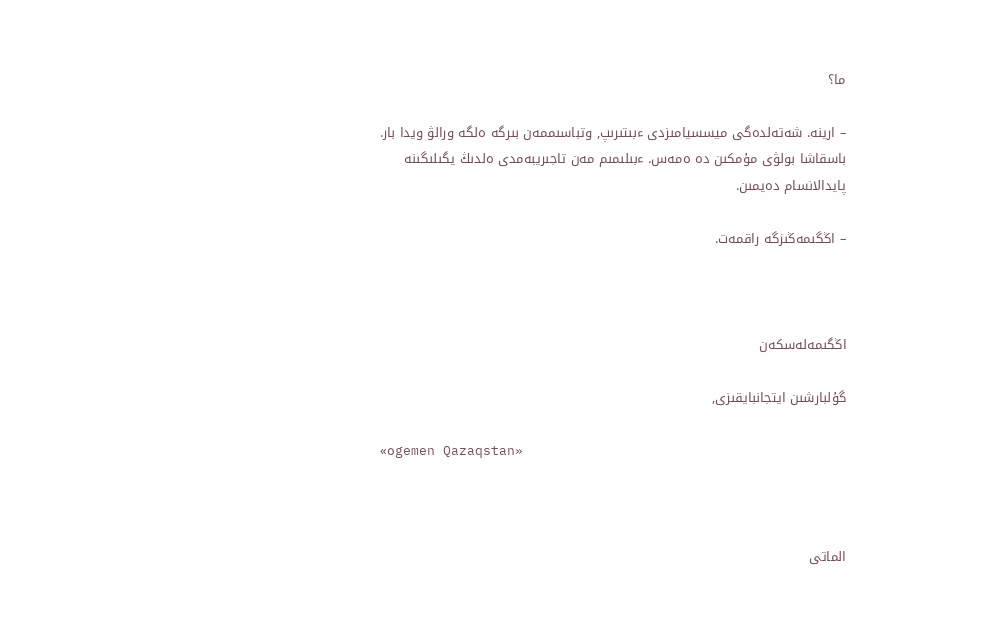ما؟

– ارينە. شەتەلدەگى ميسسيامىزدى ءبىتىرىپ, وتباسىممەن بىرگە ەلگە ورالۋ ويدا بار. باسقاشا بولۋى مۇمكىن دە ەمەس. ءبىلىمىم مەن تاجىريبەمدى ەلدىڭ يگىلىگىنە پايدالانسام دەيمىن.

– اڭگىمەڭىزگە راقمەت.



اڭگىمەلەسكەن

گۇلبارشىن ايتجانبايقىزى,

«ەgemen Qazaqstan»



الماتى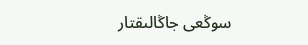سوڭعى جاڭالىقتار